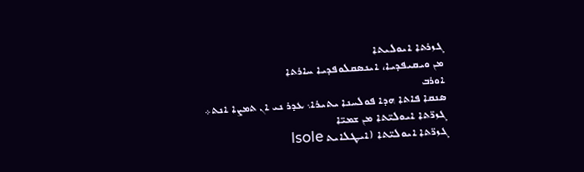ܓܙܪܬܐ ܐܝܘܠܝܬܐ
ܡܢ ܘܝܩܝܦܕܝܐ، ܐܝܢܣܩܠܘܦܕܝܐ ܚܐܪܬܐ
ܐܘܪܒ
ܣܢܩܐ ܦܐܬܐ ܗܕܐ ܦܘܠܚܢܐ ܝܬܝܪܐ܆ ܥܕܪ ܢܝ ܐܢ ܬܡܨܐ ܐܢܬ܀
ܓܙܪ̈ܬܐ ܐܝܘܠܝ̈ܬܐ ܡܢ ܫܡܝ̈ܐ
ܓܙܪ̈ܬܐ ܐܝܘܠܝ̈ܬܐ (ܐܝܛܠܐܝܬ Isole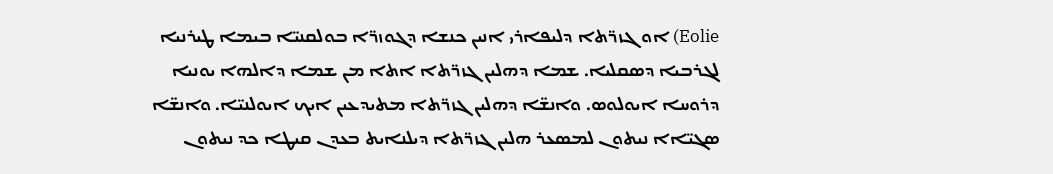Eolie) ܐܘ ܓܙܪ̈ܬܐ ܕܠܝܦܐܪܝ ܐܢܝܢ ܟܢܫܐ ܕܓܘܙܪ̈ܐ ܒܘܠܩܢܝ̈ܐ ܒܝܡܐ ܛܝܪܢܝܐ ܠܓܪܒܝܐ ܕܣܩܠܝܐ. ܫܡܐ ܕܗܠܝܢ ܓܙܪ̈ܬܐ ܐܬܐ ܡܢ ܫܡܐ ܕܐܠܗܐ ܝܘܢܝܐ ܕܪܘܚܐ ܐܝܘܠܘܣ. ܘܐܢܫ̈ܐ ܕܗܠܝܢ ܓܙܪ̈ܬܐ ܡܬܝܕܥܝܢ ܐܝܟ ܐܝܘܠܢܝ̈ܐ. ܘܐܢܫ̈ܐ ܣܓܝ̈ܐܐ ܢܝܬܘܢ ܠܡܣܥܪ ܗܠܝܢ ܓܙܪ̈ܬܐ ܕܝܠܢܐܝܬ ܒܥܕܢ ܩܝܛܐ ܟܕ ܢܝܬܘܢ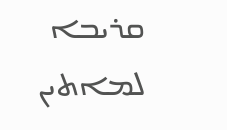ܩܪܝܒܐ ܠܡܐܬܝܢ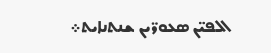ܐܠܦܝ̈ܢ ܣܥܘܪ̈ܝܢ ܫܢܬܢܐܝܬ܀